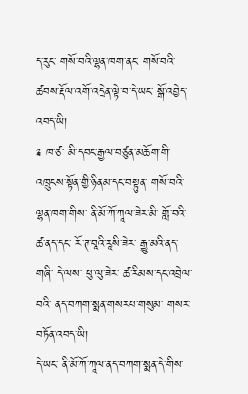ད་རུང་ གསོ་བའི་ལྷན་ཁག་ནང་ གསོ་བའི་ཚབས་རྡོལ་འགོ་འདྲེན་ལྟེ་བ་དེ་ཡང་ སྒོ་འབྱེད་འབད་ཡི།
༉ ཁ་ཙ་ མི་དབང་རྒྱལ་བཙུན་མཆོག་གི་ འཁྲུངས་སྟོན་གྱི་ཉིནམ་དང་བསྟུན་ གསོ་བའི་ལྷན་ཁག་གིས་ ནི་མོ་ཀོ་ཀཱལ་ཟེར་མི་ གློ་བའི་ཚ་ནད་དང་ རོ་ཊ་བཱའི་རཱསི་ཟེར་ རྒྱུ་མའི་ནད་གཞི་ དེ་ལས་ ཕུ་ལུ་ཟེར་ ཚ་རིམས་དང་འབྲེལ་བའི་ ནད་བཀག་སྨན་གསརཔ་གསུམ་ གསར་བཏོན་འབད་ཡི།
དེ་ཡང་ ནི་མོ་ཀོ་ཀཱལ་ནད་བཀག་སྨན་དེ་གིས་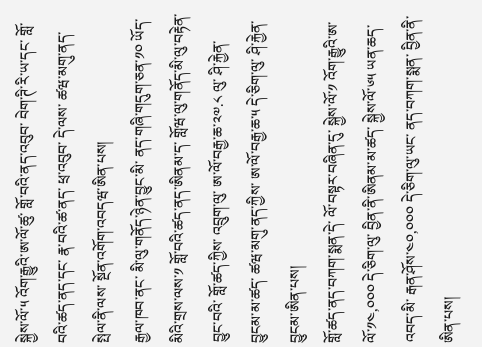སྐྱེས་ལོ་༥ འོག་རྒྱུའི་ཨ་ལོ་ཚུ་ གློ་བའི་ནད་འབུབ་ བེག་ཊི་རི་ཡ་དང་ གློ་བའི་ཚད་ནད་དང་ རྣ་བའི་ཚ་ནད་ ཕྲ་འབུབ་ དེ་ལས་ ཚཝ་མགུ་ནད་སྤེལ་ནི་ལས་ སྔོན་འགོག་འབདཝ་ཨིན་པས།
རྒྱལ་ཁབ་ནང་ མི་ལུ་གནོད་ཉེན་བྱུང་མི་ ནད་གཞི་གདུག་ཅན་༡༠ ཡོད་མིའི་གྲས་ལས་༡ གློ་བའི་ཚད་ནད་ཨིནམ་ད་ གློཝ་ལུ་གནོད་མི་ལུ་བརྟེན་བྱུང་བའི་ གློ་ཚད་ཀྱིས་ འབྲུག་ལུ་ ཨ་ལོ་བརྒྱ་ཆ་༢༧.༨ ལུ་ ཤི་རྐྱེན་བྱུངམ་མ་ཚད་ ཚཝ་མགུ་ནད་ཀྱིས་ ཨ་ལོ་བརྒྱ་ཆ་༥ དེ་ཅིག་ལུ་ ཤི་རྐྱེན་བྱུངམ་ཨིན་པས།
གློ་ཚད་ནད་བཀག་སྨན་དེ་ ལོ་བསྟར་བཞིན་དུ་ སྐྱེས་ལོ་༡ འོག་རྒྱུའི་ཨ་ལོ་༡༤,༠༠༠ དེ་ཅིག་ལུ་ བྱིན་ནི་ཨིནམ་མ་ཚད་ སྐྱེས་ལོ་༦༥ ཡན་ཆད་འབད་མི་ རྒན་ཤོས་༤༠,༠༠༠ དེ་ཅིག་ལུ་ཡང་ ནད་བཀག་སྨན་ བྱིན་ནི་ཨིན་པས།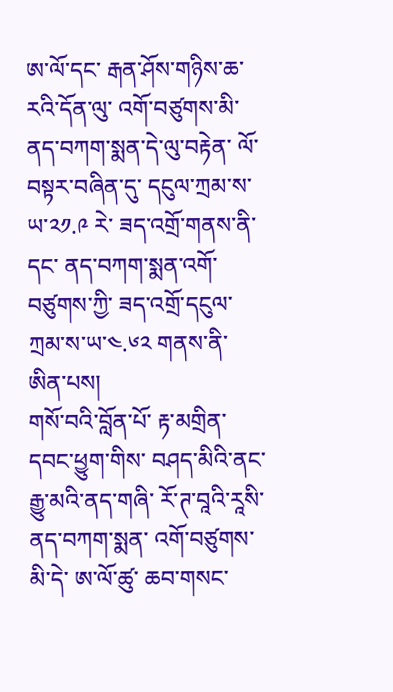ཨ་ལོ་དང་ རྒན་ཤོས་གཉིས་ཆ་རའི་དོན་ལུ་ འགོ་བཙུགས་མི་ ནད་བཀག་སྨན་དེ་ལུ་བརྟེན་ ལོ་བསྟར་བཞིན་དུ་ དངུལ་ཀྲམ་ས་ཡ་༢༡.༩ རེ་ ཟད་འགྲོ་གནས་ནི་དང་ ནད་བཀག་སྨན་འགོ་བཙུགས་ཀྱི་ ཟད་འགྲོ་དངུལ་ཀྲམ་ས་ཡ་༤.༦༢ གནས་ནི་ཨིན་པས།
གསོ་བའི་བློན་པོ་ རྟ་མགྲིན་དབང་ཕྱུག་གིས་ བཤད་མིའི་ནང་ རྒྱུ་མའི་ནད་གཞི་ རོ་ཊ་བཱའི་རཱསི་ ནད་བཀག་སྨན་ འགོ་བཙུགས་མི་དེ་ ཨ་ལོ་ཚུ་ ཆབ་གསང་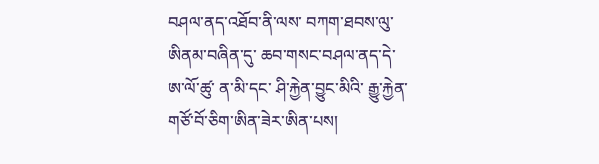བཤལ་ནད་འཐོབ་ནི་ལས་ བཀག་ཐབས་ལུ་ཨིནམ་བཞིན་དུ་ ཆབ་གསང་བཤལ་ནད་དེ་ ཨ་ལོ་ཚུ་ ན་མི་དང་ ཤི་རྐྱེན་བྱུང་མིའི་ རྒྱུ་རྐྱེན་གཙོ་བོ་ཅིག་ཨིན་ཟེར་ཨིན་པས།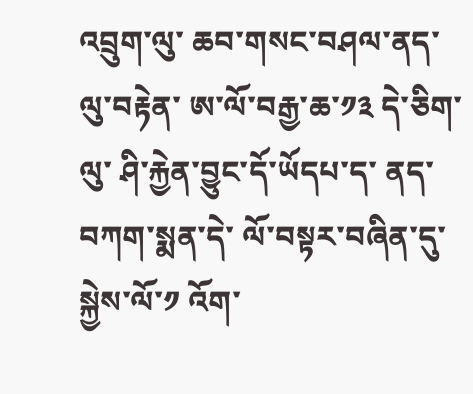འབྲུག་ལུ་ ཆབ་གསང་བཤལ་ནད་ལུ་བརྟེན་ ཨ་ལོ་བརྒྱ་ཆ་༡༣ དེ་ཅིག་ལུ་ ཤི་རྐྱེན་བྱུང་དོ་ཡོདཔ་ད་ ནད་བཀག་སྨན་དེ་ ལོ་བསྟར་བཞིན་དུ་ སྐྱེས་ལོ་༡ འོག་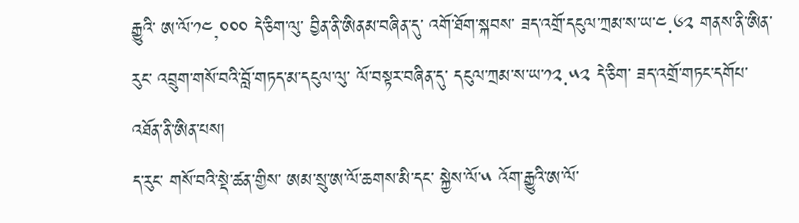རྒྱུའི་ ཨ་ལོ་༡༤,༠༠༠ དེ་ཅིག་ལུ་ བྱིན་ནི་ཨིནམ་བཞིན་དུ་ འགོ་ཐོག་སྐབས་ ཟད་འགྲོ་དངུལ་ཀྲམ་ས་ཡ་༤.༦༢ གནས་ནི་ཨིན་རུང་ འབྲུག་གསོ་བའི་བློ་གཏད་མ་དངུལ་ལུ་ ལོ་བསྟར་བཞིན་དུ་ དངུལ་ཀྲམ་ས་ཡ་༡༢.༥༢ དེ་ཅིག་ ཟད་འགྲོ་གཏང་དགོཔ་ འཐོན་ནི་ཨིན་པས།
ད་རུང་ གསོ་བའི་སྡེ་ཚན་གྱིས་ ཨམ་སྲུ་ཨ་ལོ་ཆགས་མི་དང་ སྐྱེས་ལོ་༥ འོག་རྒྱུའི་ཨ་ལོ་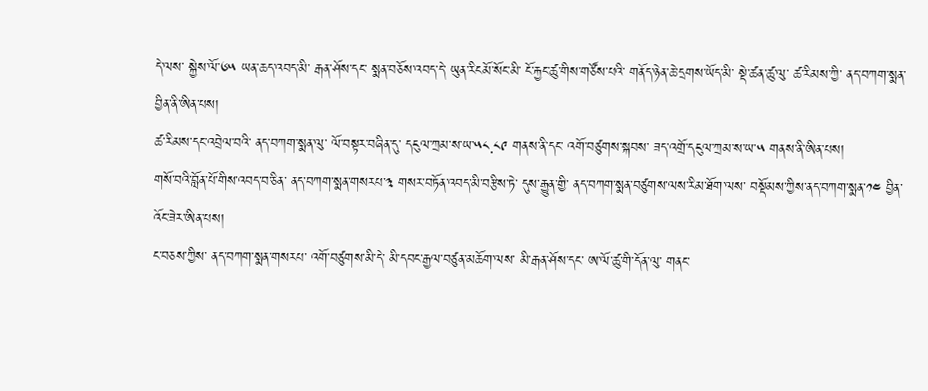དེ་ལས་ སྐྱེས་ལོ་༦༥ ཡན་ཆད་འབད་མི་ རྒན་ཤོས་དང་ སྨན་བཅོས་འབད་དེ་ ཡུན་རིངམོ་སོང་མི་ ངོ་རྐྱང་ཚུ་གིས་གཙོས་པའི་ གནོད་ཉེན་ཆེ་དྲགས་ཡོད་མི་ སྡེ་ཚན་ཚུ་ལུ་ ཚ་རིམས་ཀྱི་ ནད་བཀག་སྨན་བྱིན་ནི་ཨིན་པས།
ཚ་རིམས་དང་འབྲེལ་བའི་ ནད་བཀག་སྨན་ལུ་ ལོ་བསྟར་བཞིན་དུ་ དངུལ་ཀྲམ་ས་ཡ་༥༨.༨༩ གནས་ནི་དང་ འགོ་བཙུགས་སྐབས་ ཟད་འགྲོ་དངུལ་ཀྲམ་ས་ཡ་༥ གནས་ནི་ཨིན་པས།
གསོ་བའི་བློན་པོ་གིས་འབད་བ་ཅིན་ ནད་བཀག་སྨན་གསརཔ་༣ གསར་བཏོན་འབད་མི་བརྩིས་ཏེ་ དུས་རྒྱུན་གྱི་ ནད་བཀག་སྨན་བཙུགས་ལས་རིམ་ཐོག་ལས་ བསྡོམས་ཀྱིས་ནད་བཀག་སྨན་༡༤ བྱིན་འོང་ཟེར་ཨིན་པས།
ང་བཅས་ཀྱིས་ ནད་བཀག་སྨན་གསརཔ་ འགོ་བཙུགས་མི་དེ་ མི་དབང་རྒྱལ་བཙུན་མཆོག་ལས་ མི་རྒན་ཤོས་དང་ ཨ་ལོ་ཚུ་གི་དོན་ལུ་ གནང་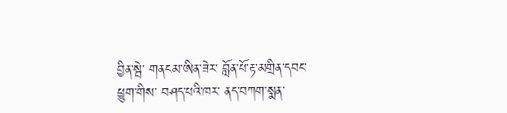བྱིན་སྦེ་ གནངམ་ཨིན་ཟེར་ བློན་པོ་རྟ་མགྲིན་དབང་ཕྱུག་གིས་ བཤད་པའི་ཁར་ ནད་བཀག་སྨན་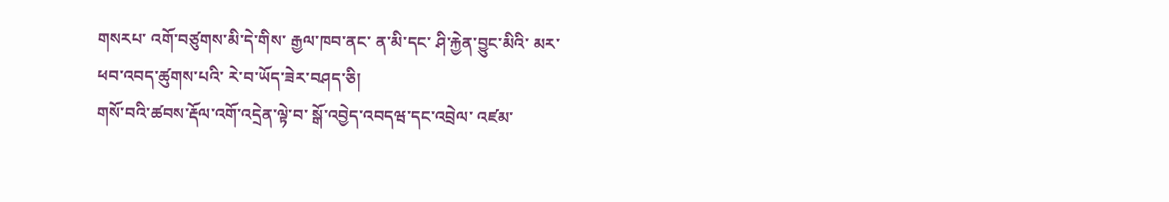གསརཔ་ འགོ་བཙུགས་མི་དེ་གིས་ རྒྱལ་ཁབ་ནང་ ན་མི་དང་ ཤི་རྐྱེན་བྱུང་མིའི་ མར་ཕབ་འབད་ཚུགས་པའི་ རེ་བ་ཡོད་ཟེར་བཤད་ཅི།
གསོ་བའི་ཚབས་རྡོལ་འགོ་འདྲེན་ལྟེ་བ་ སྒོ་འབྱེད་འབདཝ་དང་འབྲེལ་ འཛམ་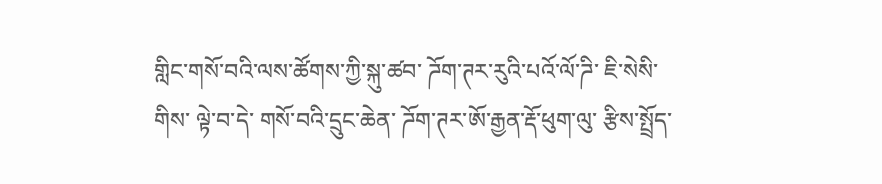གླིང་གསོ་བའི་ལས་ཚོགས་ཀྱི་སྐུ་ཚབ་ ཌོག་ཊར་རུའི་པའོ་ལོ་ཌི་ ཇི་སེསི་གིས་ ལྟེ་བ་དེ་ གསོ་བའི་དྲུང་ཆེན་ ཌོག་ཊར་ཨོ་རྒྱན་རྡོ་ཕུག་ལུ་ རྩིས་སྤྲོད་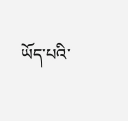ཡོད་པའི་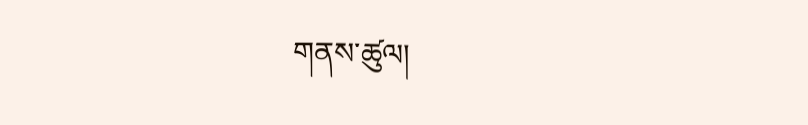གནས་ཚུལ།